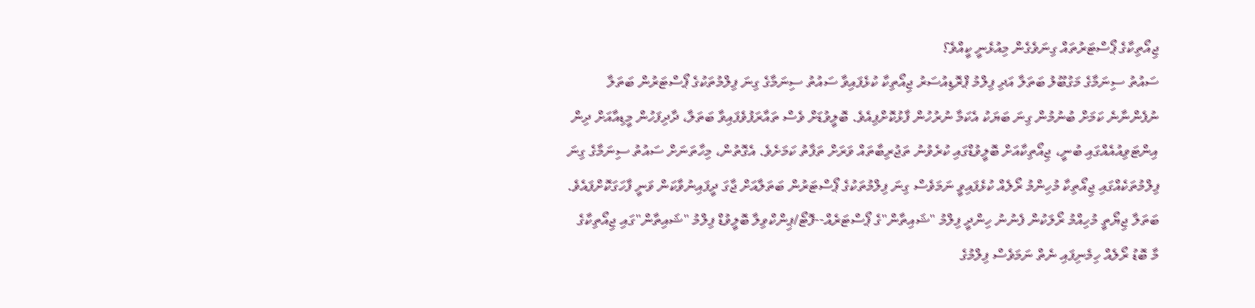ޖިއޯތިކާގެ ޕޯސްޓަރުތައް ގިނަވެގެން މިއުޅެނީ ކީއްވެ؟
ސައުތު ސިނަމާގެ މަގުބޫލު ބަތަލާ އަދި ފިލްމު ޕްރޮޑިއުސަރު ޖިއޯތިކާ ކުޅެފައިވާ ސައުތު ސިނަމާގެ ގިނަ ފިލްމުތަކުގެ ޕޯސްޓަރުން ބަތަލާ ނުފެންނާނެ ކަމަށް ބުނުމުން ގިނަ ބަޔަކު އެކަމާ ނުރުހުން ފާޅުކޮށްފިއެވެ. ބޮލީވުޑަށް ވެސް ތައާރަފުވެފައިވާ ބަތަލާ، ދާދިފަހުން މީޑިއާއަށް ދިން އިންޓަވިއުއެއްގައި ބުނީ، ޖިއޯތިކާއަށް ބޮލީވުޑްގައި ކުރެވުނު ތަޖުރިބާތައް ވަރަށް ތަފާތު ކަމަށެވެ. އެގޮތުން، މިހާތަނަށް ސައުތު ސިނަމާގެ ގިނަ ފިލްމުތަކެއްގައި ޖިއޯތިކާ މުހިންމު ރޯލެއް ކުޅެފައިވީ ނަމަވެސް ގިނަ ފިލްމުތަކުގެ ޕޯސްޓަރުން ބަތަލާއަށް ޖާގަ ދީފައިނުވާކަން ވަނީ ފާހަގަކޮށްފައެވެ. ބަތަލާ ޖިޔޯތީ މުހިއްމު ރޯލަކުން ފެނުނު ހިންދީ ފިލްމު "ޝައިތާން"ގެ ޕޯސްޓަރެއް--ފޮޓޯ/ޕިންކްވިލާ ބޮލީވުޑް ފިލްމު "ޝައިތާން"ގައި ޖިއޯތިކާގެ މާ ބޮޑު ރޯލެއް ހިމެނިފައި ނެތް ނަމަވެސް ފިލްމުގެ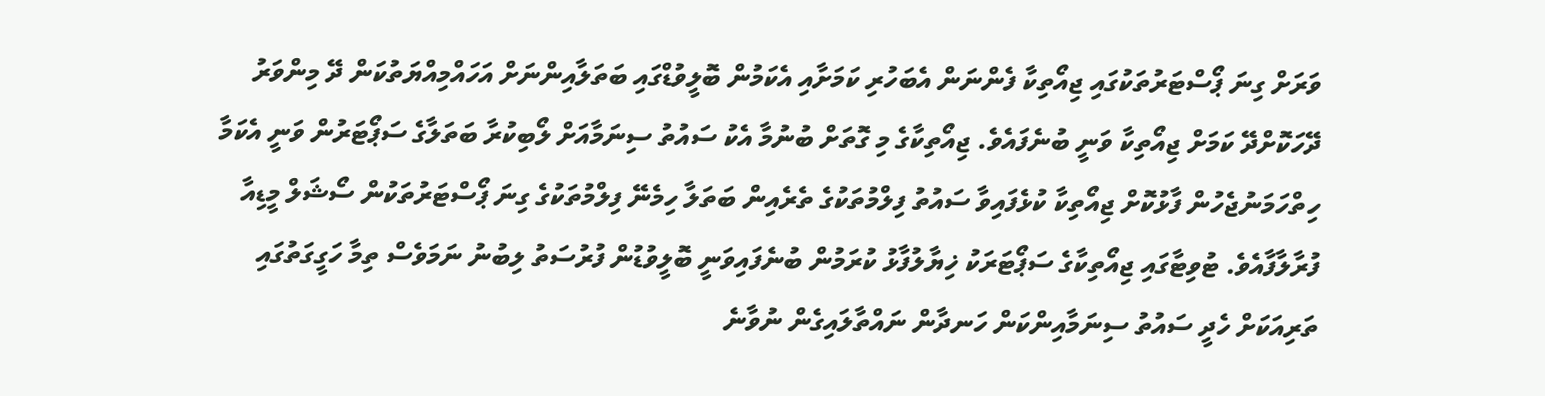ވަރަށް ގިނަ ޕޯސްޓަރުތަކުގައި ޖިއޯތިކާ ފެންނަން އެބަހުރި ކަމަށާއި އެކަމުން ބޮލީވުޑްގައި ބަތަލާއިންނަށް އަހައްމިއްޔަތުކަން ދޭ މިންވަރު ދޭހަކޮށްދޭ ކަމަށް ޖިއޯތިކާ ވަނީ ބުނެފައެވެ. ޖިއޯތިކާގެ މި ގޮތަށް ބުނުމާ އެކު ސައުތު ސިނަމާއަށް ލޯބިކުރާ ބަތަލާގެ ސަޕޯޓަރުން ވަނީ އެކަމާ ހިތްހަމަނުޖެހުން ފާޅުކޮށް ޖިއޯތިކާ ކުޅެފައިވާ ސައުތު ފިލްމުތަކުގެ ތެރެއިން ބަތަލާ ހިމެނޭ ފިލްމުތަކުގެ ގިނަ ޕޯސްޓަރުތަކުން ސޯޝަލް މީޑިއާ ފުރާލާފާއެވެ. ޓުވިޓާގައި ޖިއޯތިކާގެ ސަޕޯޓަރަކު ޚިޔާލުފާޅު ކުރަމުން ބުނެފައިވަނީ ބޮލީވުޑުން ފުރުސަތު ލިބުނު ނަމަވެސް ތިމާ ހަގީގަތުގައި ތަރިއަކަށް ހެދީ ސައުތު ސިނަމާއިންކަން ހަނދާން ނައްތާލައިގެން ނުވާނެ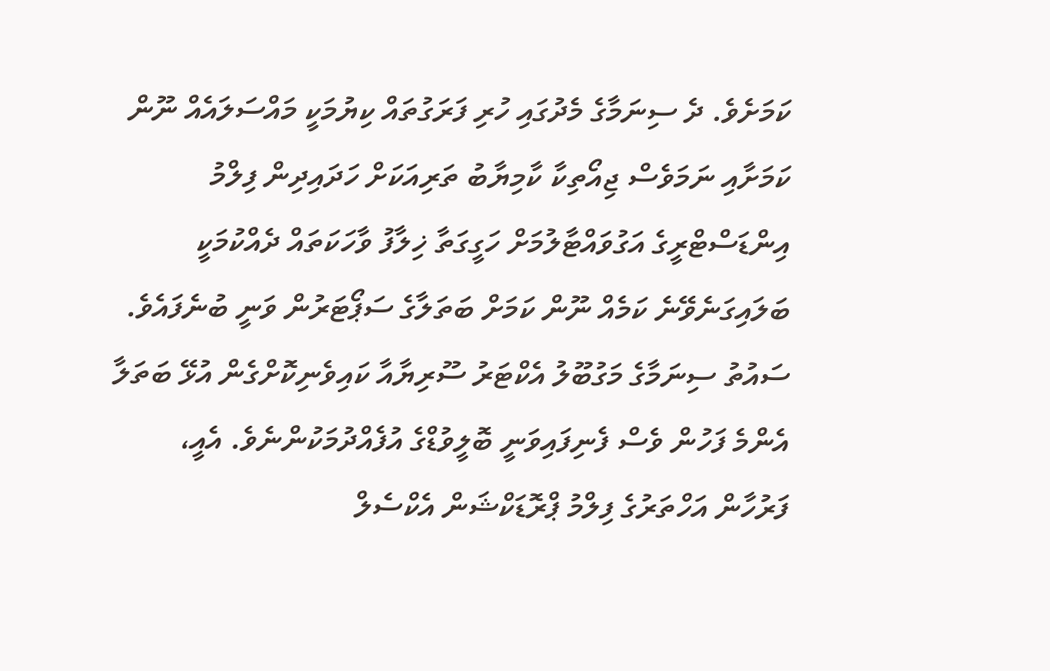ކަމަށެވެ. ދެ ސިނަމާގެ މެދުގައި ހުރި ފަރަގުތައް ކިޔުމަކީ މައްސަލައެއް ނޫން ކަމަށާއި ނަމަވެސް ޖިއޯތިކާ ކާމިޔާބު ތަރިއަކަށް ހަދައިދިން ފިލްމު އިންޑަސްޓްރީގެ އަގުވައްޓާލުމަށް ހަގީގަތާ ޚިލާފު ވާހަކަތައް ދެއްކުމަކީ ބަލައިގަނެވޭނެ ކަމެއް ނޫން ކަމަށް ބަތަލާގެ ސަޕޯޓަރުން ވަނީ ބުނެފައެވެ. ސައުތު ސިނަމާގެ މަގުބޫލު އެކްޓަރު ސޫރިޔާއާ ކައިވެނިކޮށްގެން އުޅޭ ބަތަލާ އެންމެ ފަހުން ވެސް ފެނިފައިވަނީ ބޮލީވުޑްގެ އުފެއްދުމަކުންނެވެ. އެއީ، ފަރުހާން އަހްތަރުގެ ފިލްމު ޕްރޮޑަކްޝަން އެކްސެލް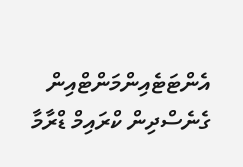އެންޓަޓެއިންމަންޓްއިން ގެނެސްދިން ކްރައިމް ޑްރާމާ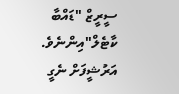ސީރީޒް "ޑައްބާ ކާޓެލް"އިންނެވެ.
އަރުޝީފަށް ނެގީ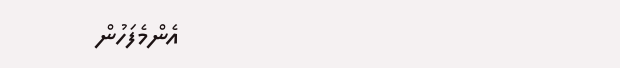އެންމެފަހުން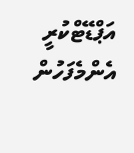އަޕްޑޭޓްކުރީ
އެންމެފަހުން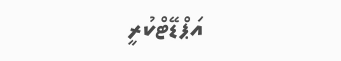އަޕްޑޭޓްކުރީ